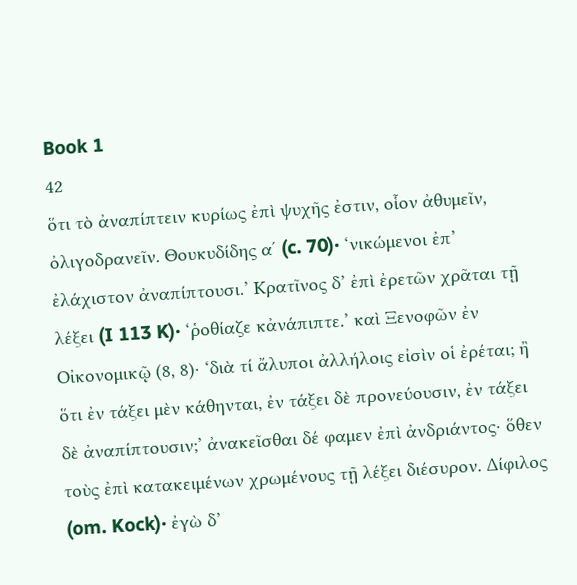Book 1
42
ὅτι τὸ ἀναπίπτειν κυρίως ἐπὶ ψυχῆς ἐστιν, οἷον ἀθυμεῖν, ὀλιγοδρανεῖν. Θουκυδίδης αʹ (c. 70)· ‘νικώμενοι ἐπ’ ἐλάχιστον ἀναπίπτουσι.’ Κρατῖνος δ’ ἐπὶ ἐρετῶν χρᾶται τῇ λέξει (I 113 K)· ‘ῥοθίαζε κἀνάπιπτε.’ καὶ Ξενοφῶν ἐν Οἰκονομικῷ (8, 8)· ‘διὰ τί ἄλυποι ἀλλήλοις εἰσὶν οἱ ἐρέται; ἢ ὅτι ἐν τάξει μὲν κάθηνται, ἐν τάξει δὲ προνεύουσιν, ἐν τάξει δὲ ἀναπίπτουσιν;’ ἀνακεῖσθαι δέ φαμεν ἐπὶ ἀνδριάντος· ὅθεν τοὺς ἐπὶ κατακειμένων χρωμένους τῇ λέξει διέσυρον. Δίφιλος (om. Kock)· ἐγὼ δ’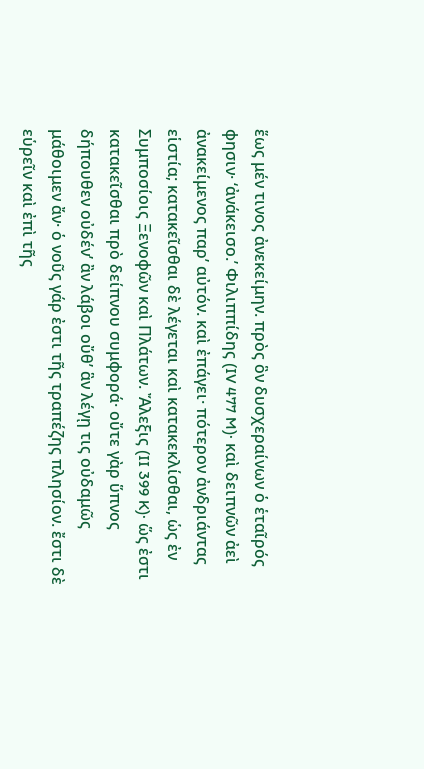ἕως μέν τινος ἀνεκείμην. πρὸς ὃν δυσχεραίνων ὁ ἑταῖρός φησιν· ‘ἀνάκεισο.’ Φιλιππίδης (IV 477 M)· καὶ δειπνῶν ἀεὶ ἀνακείμενος παρ’ αὐτόν. καὶ ἐπάγει· πότερον ἀνδριάντας εἱστία; κατακεῖσθαι δὲ λέγεται καὶ κατακεκλίσθαι, ὡς ἐν Συμποσίοις Ξενοφῶν καὶ Πλάτων. Ἄλεξις (II 399 K)· ὥς ἐστι κατακεῖσθαι πρὸ δείπνου συμφορά· οὔτε γὰρ ὕπνος δήπουθεν οὐδέν’ ἂν λάβοι οὔθ’ ἃν λέγῃ τις οὐδαμῶς μάθοιμεν ἄν· ὁ νοῦς γάρ ἐστι τῆς τραπέζης πλησίον. ἔστι δὲ εὑρεῖν καὶ ἐπὶ τῆς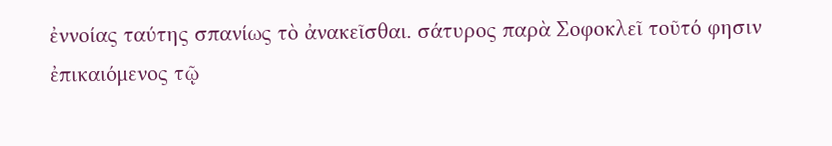ἐννοίας ταύτης σπανίως τὸ ἀνακεῖσθαι. σάτυρος παρὰ Σοφοκλεῖ τοῦτό φησιν ἐπικαιόμενος τῷ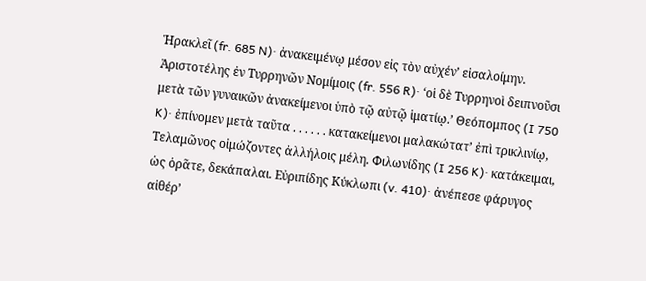Ἡρακλεῖ (fr. 685 N)· ἀνακειμένῳ μέσον εἰς τὸν αὐχέν’ εἰσαλοίμην. Ἀριστοτέλης ἐν Τυρρηνῶν Νομίμοις (fr. 556 R)· ‘οἱ δὲ Τυρρηνοὶ δειπνοῦσι μετὰ τῶν γυναικῶν ἀνακείμενοι ὑπὸ τῷ αὐτῷ ἱματίῳ.’ Θεόπομπος (I 750 K)· ἐπίνομεν μετὰ ταῦτα . . . . . . κατακείμενοι μαλακώτατ’ ἐπὶ τρικλινίῳ, Τελαμῶνος οἰμώζοντες ἀλλήλοις μέλη. Φιλωνίδης (I 256 K)· κατάκειμαι, ὡς ὁρᾶτε, δεκάπαλαι. Εὐριπίδης Κύκλωπι (v. 410)· ἀνέπεσε φάρυγος αἰθέρ’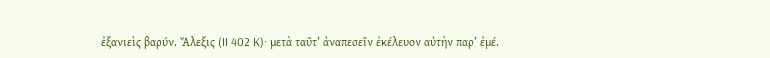ἐξανιεὶς βαρύν. Ἄλεξις (II 402 K)· μετὰ ταῦτ’ ἀναπεσεῖν ἐκέλευον αὐτὴν παρ’ ἐμέ.